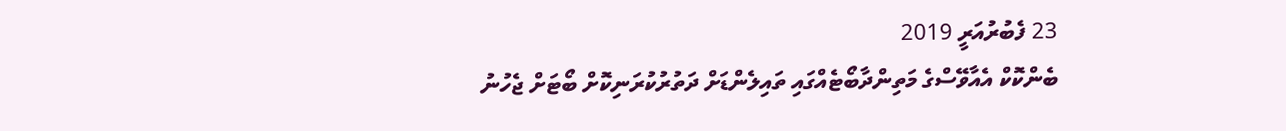23 ފެބުރުއަރީ 2019
ބެންކޮކް އެއާވޭސްގެ މަތިންދާބޯޓެއްގައި ތައިލެންޑަށް ދަތުރުކުރަނިކޮށް ބޯޓަށް ޖެހުނު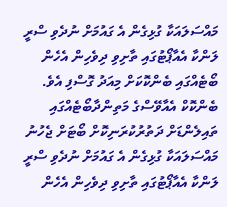މައްސަލައަކާ ގުޅިގެން އެ ގައުމަށް ނުދެވި ސްރީ ލަންކާ އެއާޕޯޓުގައި ތާށިވި ދިވެހިން އެހެން ބޯޓެއްގައި ބެންކޮކަށް މިއަދު ގޮސްފި އެވެ.
ބެންކޮކް އެއާވޭސްގެ މަތިންދާބޯޓެއްގައި ތައިލެންޑަށް ދަތުރުކުރަނިކޮށް ބޯޓަށް ޖެހުނު މައްސަލައަކާ ގުޅިގެން އެ ގައުމަށް ނުދެވި ސްރީ ލަންކާ އެއާޕޯޓުގައި ތާށިވި ދިވެހިން އެހެން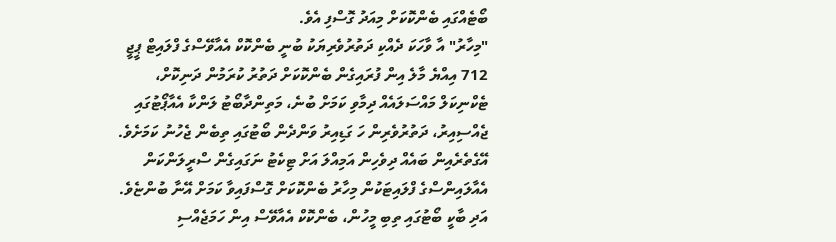ބޯޓެއްގައި ބެންކޮކަށް މިއަދު ގޮސްފި އެވެ.
"މިހާރު" އާ ވާހަކަ ދެއްކި ދަތުރުވެރިޔަކު ބުނީ ބެންކޮކް އެއާވޭސްގެ ފްލައިޓް ޕީޖީ 712 އިއްޔެ މާލެ އިން ފުރައިގެން ބެންކޮކަށް ދަތުރު ކުރަމުން ދަނިކޮށް، ޓެކްނިކަލް މައްސަލައެއް ދިމާވި ކަމަށް ބުނެ، މަތިންދާބޯޓު ލަންކާ އެއާޕޯޓުގައި ޖެއްސިއިރު، ދަތުރުވެރިން ހަ ގަޑިއިރު ވަންދެން ބޯޓުގައި ތިބެން ޖެހުނު ކަމަށެވެ.
އޭގެތެރެއިން ބައެއް ދިވެހިން އަމިއްލަ އަށް ޓިކެޓު ނަގައިގެން ސްރީލަންކަން އެއާލައިންސްގެ ފްލައިޓަކުން މިހާރު ބެންކޮކަށް ގޮސްފައިވާ ކަމަށް އޭނާ ބުންޏެވެ. އަދި ބާކީ ބޯޓުގައި ތިބި މީހުން، ބެންކޮކް އެއާވޭސް އިން ހަމަޖެއްސި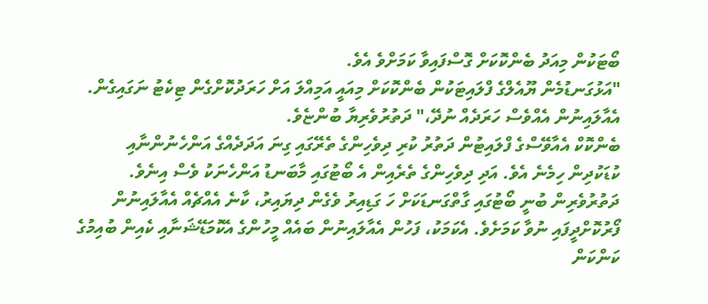ބޯޓަކުން މިއަދު ބެންކޮކަށް ގޮސްފައިވާ ކަމަށްވެ އެވެ.
"އަޅުގަނޑުމެން ޔޫއެލްގެ ފްލައިޓަކުން ބެންކޮކަށް މިއައީ އަމިއްލަ އަށް ހަރަދުކޮށްގެން ޓިކެޓު ނަގައިގެން. އެއާލައިނުން އެއްވެސް ހަރަދެއް ނުދޭ،" ދަތުރުވެރިޔާ ބުންޏެވެ.
ބެންކޮކް އެއާވޭސްގެ ފްލައިޓުން ދަތުރު ކުރި ދިވެހިންގެ ތެރޭގައި ގިނަ އަދަދެއްގެ އަންހެނުންނާއި ކުޑަކުދިން ހިމެނެ އެވެ. އަދި ދިވެހިންގެ ތެރެއިން އެ ބޯޓުގައި މާބަނޑު އަންހެނަކު ވެސް އިނެވެ.
ދަތުރުވެރިން ބުނީ ބޯޓުގައި ގާތްގަނޑަކަށް ހަ ގަޑިއިރު ވެގެން ދިޔައިރު، ކާނެ އެއްޗެއް އެއާލައިނުން ފޯރުކޮށްދީފައި ނުވާ ކަމަށެވެ. އެކަމަކު، ފަހުން އެއާލައިނުން ބައެއް މީހުންގެ އެކޮމަޑޭޝަނާއި ކެއިން ބުއިމުގެ ކަންކަން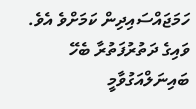ހަމަޖައްސައިދިން ކަމަށްވެ އެވެ.
ވައިގެ ދަތުރުފަތުރާ ބެހޭ ބައިނަލްއަގުވާމީ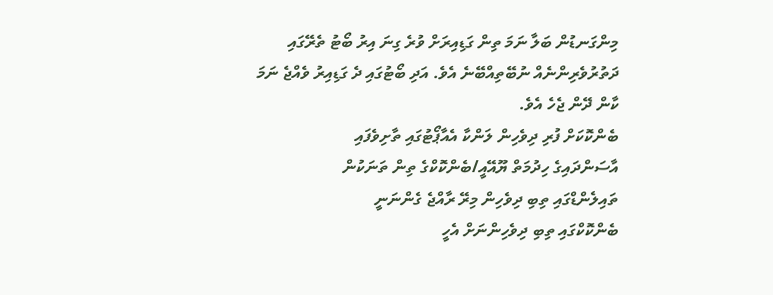މިންގަނޑުން ބަލާ ނަމަ ތިން ގަޑިއިރަށް ވުރެ ގިނަ އިރު ބޯޓު ތެރޭގައި ދަތުރުވެރިންނެއް ނުބޭތިއްބޭނެ އެވެ. އަދި ބޯޓުގައި ދެ ގަޑިއިރު ވެއްޖެ ނަމަ ކާން ދޭން ޖެހެ އެވެ.
ބެންކޮކަށް ފުރި ދިވެހިން ލަންކާ އެއާޕޯޓުގައި ތާށިވެފައި
އާސަންދައިގެ ހިދުމަތް ޔޫއޭއީ/ބެންކޮކްގެ ތިން ތަނަކުން
ތައިލެންޑްގައި ތިބި ދިވެހިން މިރޭ ރާއްޖެ ގެންނަނީ
ބެންކޮކްގައި ތިބި ދިވެހިންނަށް އެހީ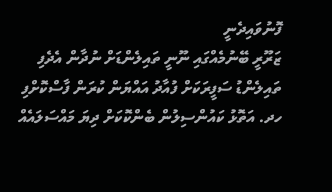ފޮނުވައިދެނީ
ޒަރޫރީ ބޭނުމެއްގައި ނޫނީ ތައިލެންޑަށް ނުދާން އެދެފި
ތައިލެންޑު ސަފީރަކަށް ފުއާދު އައްޔަން ކުރަން ފާސްކޮށްފި
ހދ. އަތޮޅު ކައުންސިލުން ބެންކޮކަށް ދިޔަ މައްސަލައެއް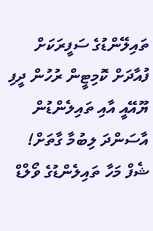ތައިލޭންޑުގެ ސަފީރަކަށް ފުއާދަށް ކޮމިޓީން ރުހުން ދީފި
ޔޫއޭއީ އާއި ތައިލެންޑުން އާސަންދަ ލިބުމާ ގާތަށް!
ޝެފް މަހާ ތައިލެންޑުގެ ވޯލްޑް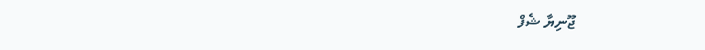ޖޫނިޔާ ޝެފް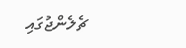ޗެލެންޖުގައި